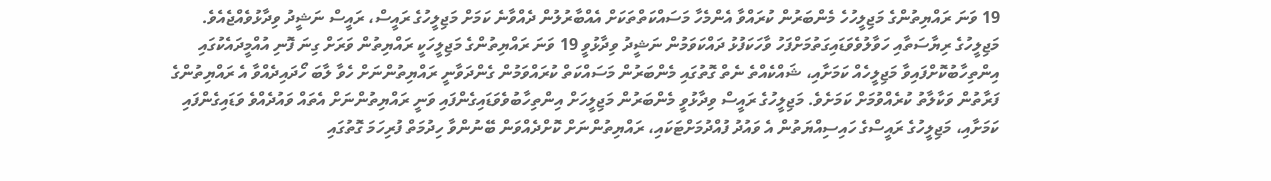19 ވަނަ ރައްޔިތުންގެ މަޖިލީހުހެ މެންބަރުން ކުރައްވާ އެންމެހާ މަސައްކަތްތަކަށް އެއްބާރުލުން ދެއްވާނެ ކަމަށް މަޖިލީހުގެ ރައީސް، ރައީސް ނަޝީދު ވިދާޅުވެއްޖެއެވެ.
މަޖިލީހުގެ ރިޔާސަތާއި ހަވާލުވެވަޑައިގަތުމަށްފަހު ވާހަކަފުޅު ދައްކަވަމުން ނަޝީދު ވިދާޅުވީ 19 ވަނަ ރައްޔިތުންގެ މަޖިލީހަކީ ރައްޔިތުން ވަރަށް ގިނަ ފޮނި އުއްމީދައެކުގައި އިންތިހާބުކޮށްފައިވާ މަޖިލީހެއް ކަމަށާއި، ޝައްކެއްތެ ނެތް ގޮތުގައި މެންބަރުން މަސައްކަތް ކުރައްވަމުން ގެންދަވާނީ ރައްޔިތުންނަށް ހެވާ ލާބަ ހޯދައިދެއްވާ އެ ރައްޔިތުންގެ ފަރާތުން ވަކާލާތު ކުރެއްވުމަށް ކަމަށެވެ. މަޖިލީހުގެ ރައީސް ވިދާޅުވީ މެންބަރުން މަޖިލީހަށް އިންތިހާބުވެވަޑައިގެންފައި ވަނީ ރައްޔިތުންނަށް އެތައް ވައުދެއްވެ ވަޑައިގެންފައި ކަމަށާއި، މަޖިލީހުގެ ރައީސްގެ ހައިސިއްޔަތުން އެ ވައުދު ފުއްދުމަށްޓަކައި، ރައްޔިތުންނަށް ކޮށްދެއްވަން ބޭނުންވާ ހިދުމަތް ފުރިހަމަ ގޮތުގައި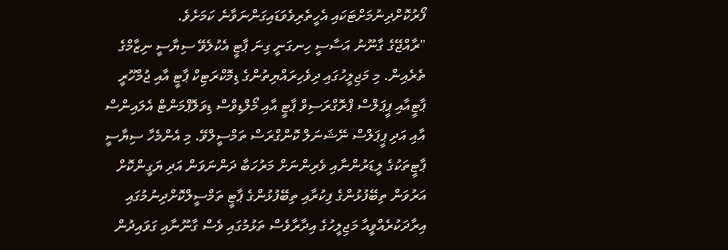ފޯރުކޮށްދިނުމަށްޓަކައި އެހީތެރިވެވަޑައިގަންނަވާނެ ކަމަށެވެ.
"ރާއްޖޭގެ ގާނޫނު އަސާސީ ހިނގަނީ ގިނަ ޕާޓީ އެކުލެވޭ ސިޔާސީ ނިޒާމްގެ ތެރެއިން. މި މަޖިލީހުގައި ދިވެހިރައްޔިތުންގެ ޑިމޮކްރަޓިކް ޕާޓީ އާއި ޖުމްހޫރީ ޕާޓީއާއި ޕީޕަލްސް ޕްރޮގްރަސިވް ޕާޓީ އާއި މޯލްޑިވްސް ޑިވަލޮޕްމަންޓް އެލައިންސް އާއި އަދި ޕީޕަލްސް ނޭޝަނަލް ކޮންގްރަސް ތަމްސީލްވޭ. މި އެންމެހާ ސިޔާސީ ޕާޓީތަކުގެ ލީޑަރުންނާއި ވެރިންނަށް މަރުހަބާ ދަންނަވަން އަދި ޔަގީންކޮށް އަރުވަން ތިބޭފުޅުންގެ ފިކުރާއި ތިބޭފުޅުންގެ ޕާޓީ ތަމްސީލްކޮށްދިނުމުގައި އިރާދަކުރެއްވީއާ މަޖިލީހުގެ އިދާރާވެސް ތަޅުމުގައި ވެސް ގާނޫނާއި ގަވައިދުން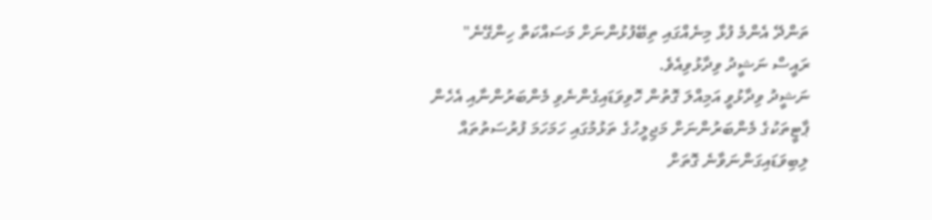ތަންދޭ އެންމެ ފުޅާ މިނެއްގައި ތިބޭފުޅުންނަށް މަސައްކަތް ހިންގޭނެ"
ރައީސް ނަޝީދު ވިދާޅުވިއެވެ.
ނަޝީދު ވިދާޅުވީ އަމިއްލަ ގޮތުން ހޮވިވަޑައިގެންނެވި މެންބަރުންނާއި އެހެން ޕާޓީތަކުގެ މެންބަރުންނަށް މަޖިލީހުގެ ތަޅުމުގައި ހަމަހަމަ ފުރުސަތުތައް ލިބިވަޑައިގަންނަވާނެ ގޮތަށް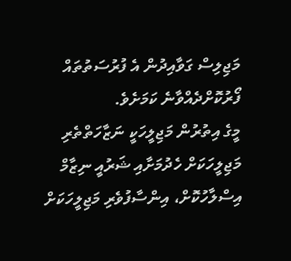މަޖިލިސް ގަވާއިދުން އެ ފުރުސަތުތައް ފޯރުކޮށްދެއްވާނެ ކަމަށެވެ.
މީގެ އިތުރުން މަޖިލީހަކީ ނަޒާހަތްތެރި މަޖިލީހަކަށް ހެދުމަށާއި ޝަރުއީ ނިޒާމް އިސްލާހުކޮށް، އިންސާފުވެރި މަޖިލީހަކަށް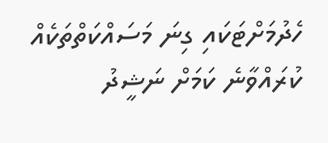ހެދުމަށްޓަކައި ގިނަ މަސައްކަތްތަކެއް ކުރައްވާނެ ކަމަށް ނަޝީދު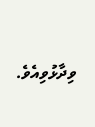ވިދާޅުވިއެވެ.